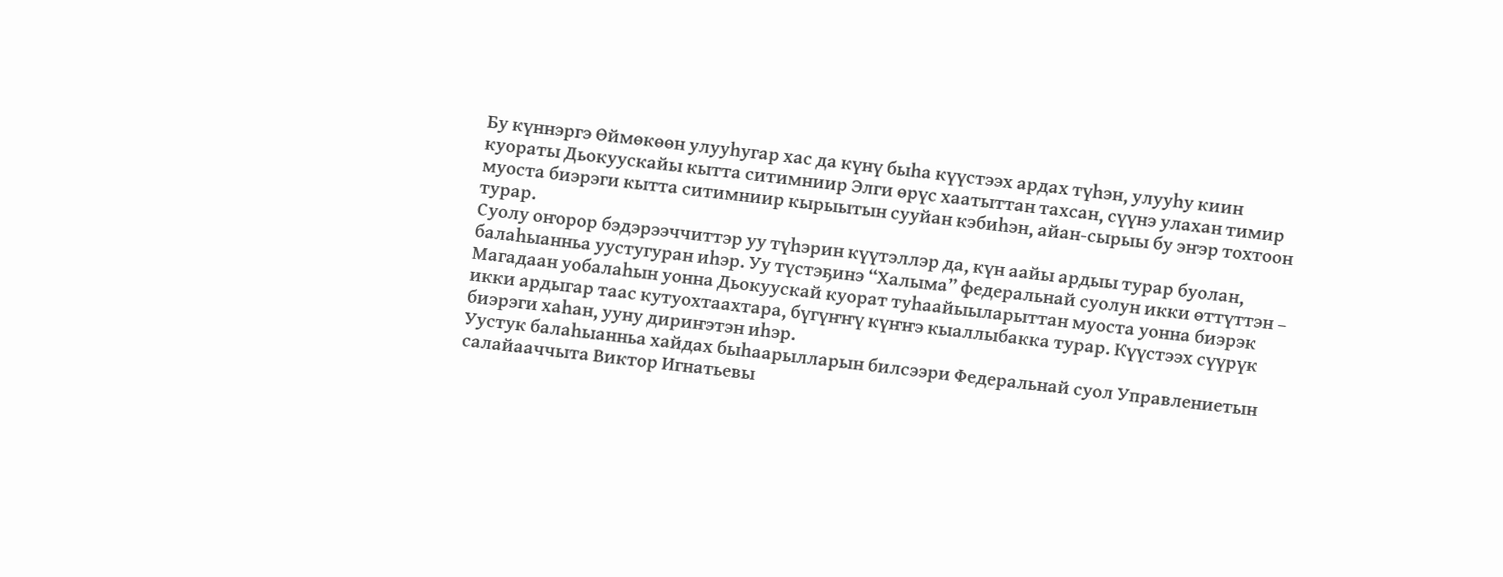Бу күннэргэ Өймөкөөн улууһугар хас да күнү быһа күүстээх ардах түһэн, улууһу киин куораты Дьокуускайы кытта ситимниир Элги өрүс хаатыттан тахсан, сүүнэ улахан тимир муоста биэрэги кытта ситимниир кырыытын сууйан кэбиһэн, айан-сырыы бу эҥэр тохтоон турар.
Суолу оҥорор бэдэрээччиттэр уу түһэрин күүтэллэр да, күн аайы ардыы турар буолан, балаһыанньа уустугуран иһэр. Уу түстэҕинэ “Халыма” федеральнай суолун икки өттүттэн – Магадаан уобалаһын уонна Дьокуускай куорат туһаайыыларыттан муоста уонна биэрэк икки ардыгар таас кутуохтаахтара, бүгүҥҥү күҥҥэ кыаллыбакка турар. Күүстээх сүүрүк биэрэги хаһан, ууну дириҥэтэн иһэр.
Уустук балаһыанньа хайдах быһаарылларын билсээри Федеральнай суол Управлениетын салайааччыта Виктор Игнатьевы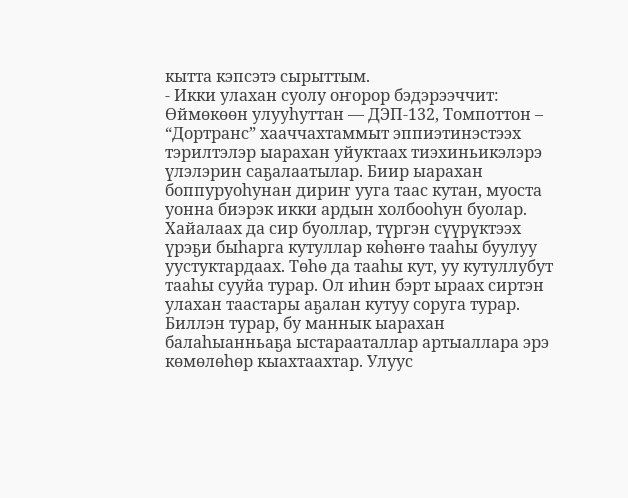кытта кэпсэтэ сырыттым.
- Икки улахан суолу оҥорор бэдэрээччит: Өймөкөөн улууһуттан — ДЭП-132, Томпоттон – “Дортранс” хааччахтаммыт эппиэтинэстээх тэрилтэлэр ыарахан уйуктаах тиэхиньикэлэрэ үлэлэрин саҕалаатылар. Биир ыарахан боппуруоһунан дириҥ ууга таас кутан, муоста уонна биэрэк икки ардын холбооһун буолар. Хайалаах да сир буоллар, түргэн сүүрүктээх үрэҕи быһарга кутуллар көһөҥө тааһы буулуу уустуктардаах. Төһө да тааһы кут, уу кутуллубут тааһы сууйа турар. Ол иһин бэрт ыраах сиртэн улахан таастары аҕалан кутуу соруга турар. Биллэн турар, бу маннык ыарахан балаһыанньаҕа ыстарааталлар артыаллара эрэ көмөлөһөр кыахтаахтар. Улуус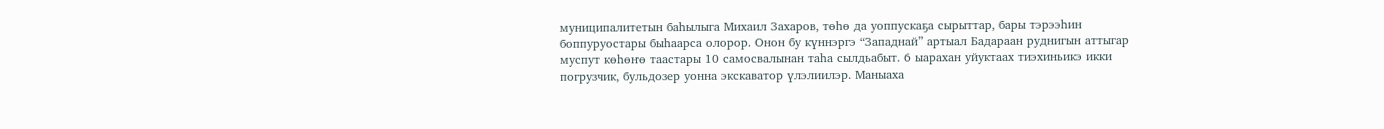муниципалитетын баһылыга Михаил Захаров, төһө да уоппускаҕа сырыттар, бары тэрээһин боппуруостары быһаарса олорор. Онон бу күннэргэ “Западнай” артыал Бадараан руднигын аттыгар муспут көһөҥө таастары 10 самосвалынан таһа сылдьабыт. 6 ыарахан уйуктаах тиэхиньикэ икки погрузчик, бульдозер уонна экскаватор үлэлиилэр. Маныаха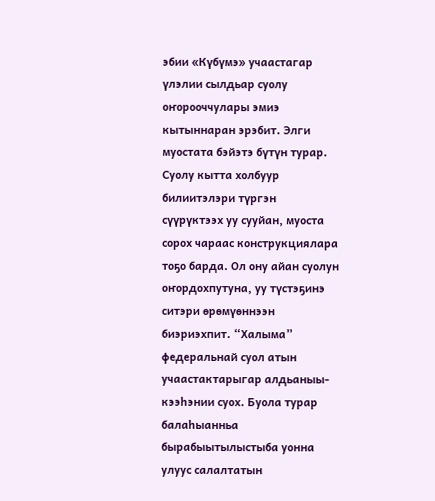эбии «Күбүмэ» учаастагар үлэлии сылдьар суолу оҥорооччулары эмиэ кытыннаран эрэбит. Элги муостата бэйэтэ бүтүн турар. Суолу кытта холбуур билиитэлэри түргэн сүүрүктээх уу сууйан, муоста сорох чараас конструкциялара тоҕо барда. Ол ону айан суолун оҥордохпутуна, уу түстэҕинэ ситэри өрөмүөннээн биэриэхпит. “Халыма” федеральнай суол атын учаастактарыгар алдьаныы-кээһэнии суох. Буола турар балаһыанньа бырабыытылыстыба уонна улуус салалтатын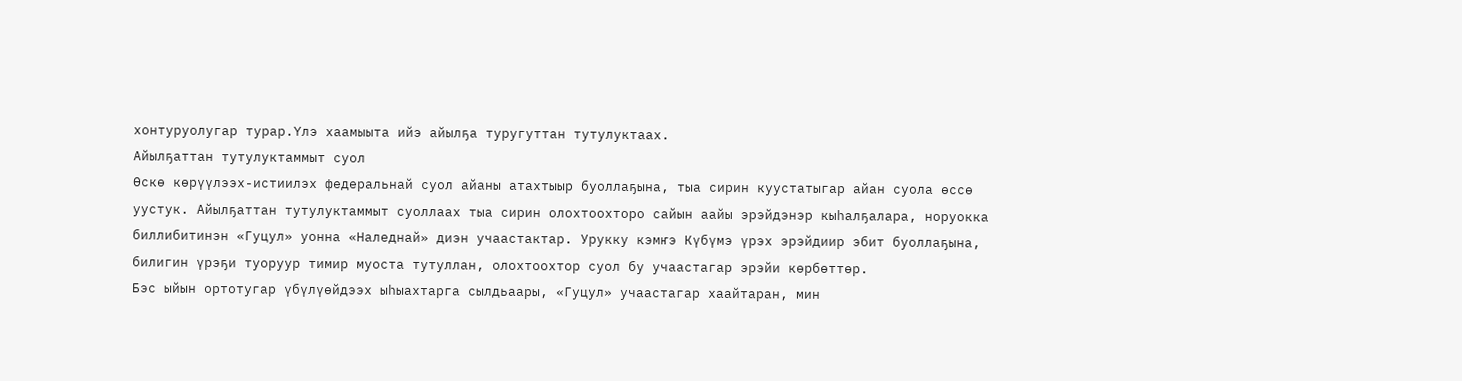хонтуруолугар турар.Үлэ хаамыыта ийэ айылҕа туругуттан тутулуктаах.
Айылҕаттан тутулуктаммыт суол
Өскө көрүүлээх-истиилэх федеральнай суол айаны атахтыыр буоллаҕына, тыа сирин куустатыгар айан суола өссө уустук. Айылҕаттан тутулуктаммыт суоллаах тыа сирин олохтоохторо сайын аайы эрэйдэнэр кыһалҕалара, норуокка биллибитинэн «Гуцул» уонна «Наледнай» диэн учаастактар. Урукку кэмҥэ Күбүмэ үрэх эрэйдиир эбит буоллаҕына, билигин үрэҕи туоруур тимир муоста тутуллан, олохтоохтор суол бу учаастагар эрэйи көрбөттөр.
Бэс ыйын ортотугар үбүлүөйдээх ыһыахтарга сылдьаары, «Гуцул» учаастагар хаайтаран, мин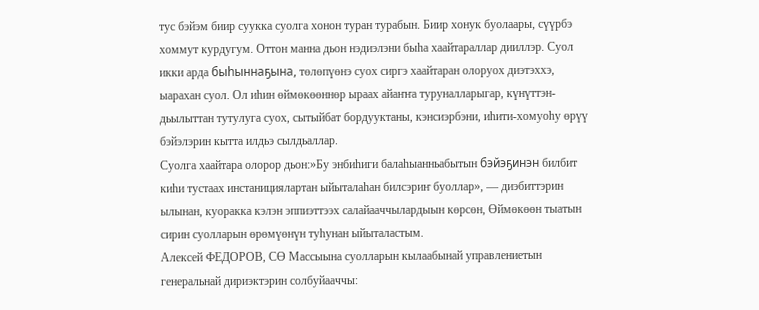тус бэйэм биир суукка суолга хонон туран турабын. Биир хонук буолаары, сүүрбэ хоммут курдугум. Оттон манна дьон нэдиэлэни быһа хаайтараллар дииллэр. Суол икки арда быһыннаҕына, төлөпүөнэ суох сиргэ хаайтаран олоруох диэтэххэ, ыарахан суол. Ол иһин өймөкөөннөр ыраах айаҥҥа туруналларыгар, күнүттэн-дьылыттан тутулуга суох, сытыйбат бордууктаны, кэнсиэрбэни, иһити-хомуоһу өрүү бэйэлэрин кытта илдьэ сылдьаллар.
Суолга хаайтара олорор дьон:»Бу энбиһиги балаһыанньабытын бэйэҕинэн билбит киһи тустаах инстанициялартан ыйыталаһан билсэриҥ буоллар», — диэбиттэрин ылынан, куоракка кэлэн эппиэттээх салайааччылардыын көрсөн, Өймөкөөн тыатын сирин суолларын өрөмүөнүн туһунан ыйыталастым.
Алексей ФЕДОРОВ, СӨ Массыына суолларын кылаабынай управлениетын генеральнай дириэктэрин солбуйааччы: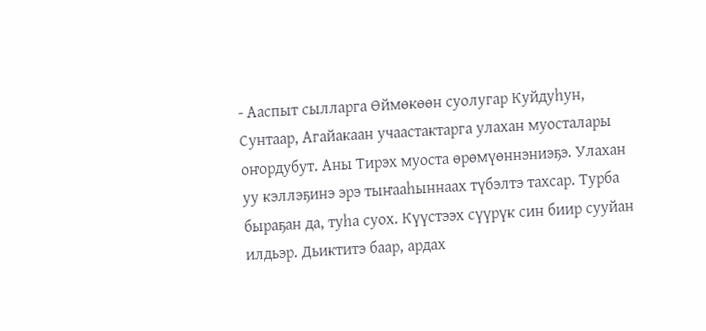- Ааспыт сылларга Өймөкөөн суолугар Куйдуһун, Сунтаар, Агайакаан учаастактарга улахан муосталары оҥордубут. Аны Тирэх муоста өрөмүөннэниэҕэ. Улахан уу кэллэҕинэ эрэ тыҥааһыннаах түбэлтэ тахсар. Турба быраҕан да, туһа суох. Күүстээх сүүрүк син биир сууйан илдьэр. Дьиктитэ баар, ардах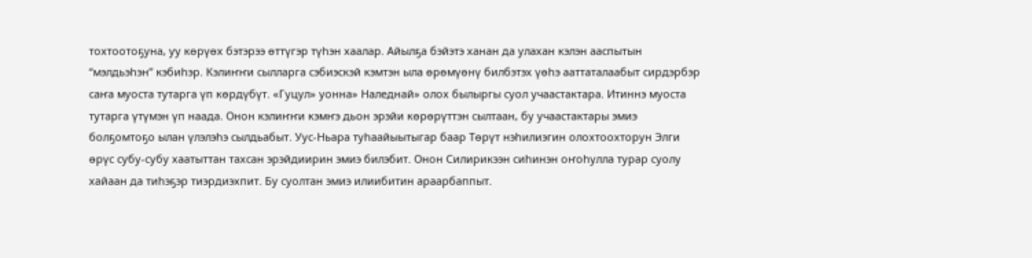тохтоотоҕуна, уу көрүөх бэтэрээ өттүгэр түһэн хаалар. Айылҕа бэйэтэ ханан да улахан кэлэн ааспытын “мэлдьэһэн” кэбиһэр. Кэлиҥҥи сылларга сэбиэскэй кэмтэн ыла өрөмүөнү билбэтэх үөһэ ааттаталаабыт сирдэрбэр саҥа муоста тутарга үп көрдүбүт. «Гуцул» уонна» Наледнай» олох былыргы суол учаастактара. Итиннэ муоста тутарга үтүмэн үп наада. Онон кэлиҥҥи кэмҥэ дьон эрэйи көрөрүттэн сылтаан, бу учаастактары эмиэ болҕомтоҕо ылан үлэлэһэ сылдьабыт. Уус-Ньара туһаайыытыгар баар Төрүт нэһилиэгин олохтоохторун Элги өрүс субу-субу хаатыттан тахсан эрэйдиирин эмиэ билэбит. Онон Силирикээн сиһинэн оҥоһулла турар суолу хайаан да тиһэҕэр тиэрдиэхпит. Бу суолтан эмиэ илиибитин араарбаппыт.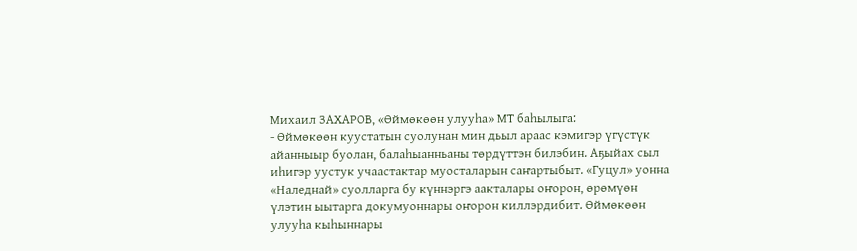Михаил ЗАХАРОВ, «Өймөкөөн улууһа» МТ баһылыга:
- Өймөкөөн куустатын суолунан мин дьыл араас кэмигэр үгүстүк айанныыр буолан, балаһыанньаны төрдүттэн билэбин. Аҕыйах сыл иһигэр уустук учаастактар муосталарын саҥартыбыт. «Гуцул» уонна «Наледнай» суолларга бу күннэргэ аакталары оҥорон, өрөмүөн үлэтин ыытарга докумуоннары оҥорон киллэрдибит. Өймөкөөн улууһа кыһыннары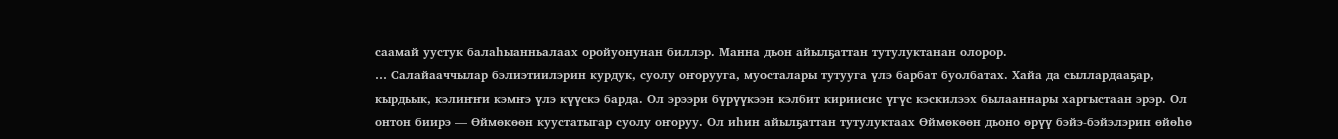саамай уустук балаһыанньалаах оройуонунан биллэр. Манна дьон айылҕаттан тутулуктанан олорор.
… Салайааччылар бэлиэтиилэрин курдук, суолу оҥорууга, муосталары тутууга үлэ барбат буолбатах. Хайа да сыллардааҕар, кырдьык, кэлиҥҥи кэмҥэ үлэ күүскэ барда. Ол эрээри бүрүүкээн кэлбит кириисис үгүс кэскилээх былааннары харгыстаан эрэр. Ол онтон биирэ — Өймөкөөн куустатыгар суолу оҥоруу. Ол иһин айылҕаттан тутулуктаах Өймөкөөн дьоно өрүү бэйэ-бэйэлэрин өйөһө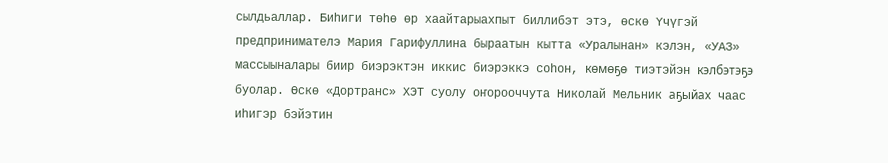сылдьаллар. Биһиги төһө өр хаайтарыахпыт биллибэт этэ, өскө Үчүгэй предпринимателэ Мария Гарифуллина быраатын кытта «Уралынан» кэлэн, «УАЗ» массыыналары биир биэрэктэн иккис биэрэккэ соһон, көмөҕө тиэтэйэн кэлбэтэҕэ буолар. Өскө «Дортранс» ХЭТ суолу оҥорооччута Николай Мельник аҕыйах чаас иһигэр бэйэтин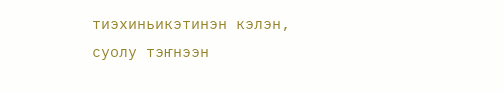тиэхиньикэтинэн кэлэн, суолу тэҥнээн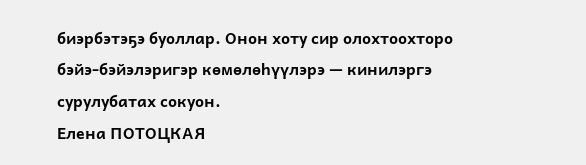биэрбэтэҕэ буоллар. Онон хоту сир олохтоохторо бэйэ-бэйэлэригэр көмөлөһүүлэрэ — кинилэргэ сурулубатах сокуон.
Елена ПОТОЦКАЯ